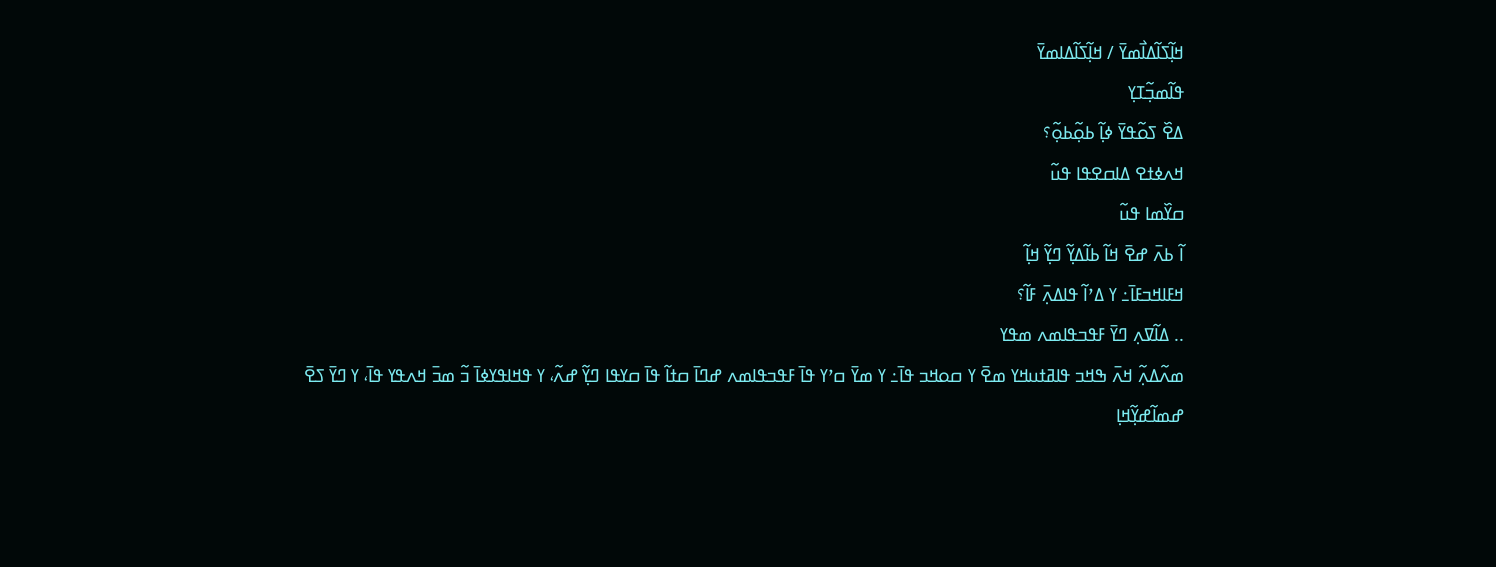ߞߊ߲߬ߖߊ߬ߡߊ߯ߘߌ߫ / ߞߊ߲߬ߖߊ߬ߡߊߘߌ߫
ߟߊ߬ߘߏ߲߬ߠߌ߲
ߡߐ߰ ߖߋ߬ߟߌ߫ ߦߊ߲߬ ߕߋ߲߬ߕߋ߲߬؟
ߞߍߦߙߐ ߡߊߛߐߟߊ ߟߎ߬
ߛߌ߰ߘߊ ߟߎ߬
ߊ߬ ߕߍ߫ ߝߐ߫ ߞߊ߬ ߕߊ߬ߡߌ߲߬ ߣߌ߲߬ ߞߊ߲߬
ߞߓߊߞߏߓߊ߫߸ ߌ ߡߴߊ߬ ߟߊߡߍ߲߫ ߓߊ߬؟
.. ߡߊ߬ߜߍ߲ ߣߌ߫ ߓߟߏߟߊߘߍ ߘߟߌ
ߘߍ߬ߡߍ߲߬ ߞߍ߫ ߒߞߏ ߟߊߥߙߎߞߌ ߘߐ߫ ߌ ߛߋߞߏ ߟߊ߫߸ ߌ ߘߌ߫ ߛߴߌ ߟߊ߫ ߓߟߏߟߊߘߍ ߝߣߊ߫ ߛߙߊ߬ ߟߊ߫ ߛߌߟߊ ߣߌ߲߬ ߝߍ߬، ߌ ߟߞߊߟߌߦߊ߫ ߏ߬ ߘߏ߫ ߞߍߟߌ ߟߊ߫، ߌ ߣߌ߫ ߖߐ߫
ߝߘߊ߬ߝߌ߲߬ߞߊ߲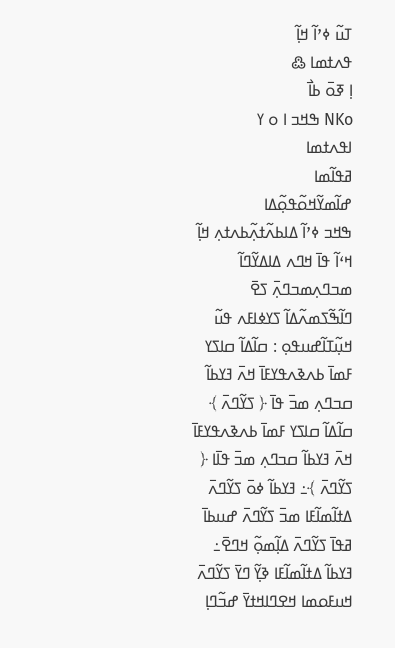ߠߎ߬ ߦߴߊ߬ ߞߊ߲߬
ߟߍߙߘߊ ߷
ߊ߲ ߧߋ߫ ߕߊ߯
NKo ߒߞߏ ߊ ߋ ߌ
ߊߟߍߙߘߊ
ߥߟߊ߬ߘߊ
ߝߊ߬ߘߌ߬ߞߋ߬ߟߋ߲߬ߡߊ
ߒߞߏ ߦߴߊ߬ ߡߊߕߍ߬ߙߍ߲߬ߕߍߙߍ߲ ߞߊ߲߬ ߞߵߊ߬ ߟߊ߫ ߞߣߍ ߡߊߡߌ߬ߣߊ߬ ߘߏߣߍ߲ߘߏߣߍ߲߫ ߖߐ߫
ߣߊ߬ߒ߬ߖߘߍ߬ߡߊ߬ ߖߌߦߊߓߍ ߟߎ߬
ߞߎ߲߬ߠߊ߬ߝߎߟߋ߲ : ߛߊ߬ߡߊ߬ ߛߊߖߌ ߓߘߊ߫ ߕߍߢߍߟߌߓߊ߫ ߞߍ߫ ߔߌߕߊ߬ ߛߏߣߍ߲ ߘߏ߫ ߟߊ߫ ﴿ ߖߌ߬ߣߍ߫ ﴾
ߛߊ߬ߡߊ߬ ߛߊߖߌ ߓߘߊ߫ ߕߍߢߍߟߌߓߊ߫ ߞߍ߫ ߔߌߕߊ߬ ߛߏߣߍ߲ ߘߏ߫ ߟߊ߫ߊ ﴿ ߖߌ߬ߣߍ߫ ﴾߸ ߔߌߕߊ߬ ߦߋ߫ ߖߌ߬ߣߍ߫ ߡߙߊ߬ߘߊ߬ߓߊ ߘߏ߫ ߖߌ߬ߣߍ߫ ߝߎߕߊ߫ ߥߟߊ߫ ߖߌ߬ߣߍ߫ ߡߊ߲߬ߘߋ߲߬ ߞߣߐ߫߸ ߔߌߕߊ߬ ߡߙߊ߬ߘߊ߬ߓߊ ߢߌ߲߬ ߣߌ߫ ߖߌ߬ߣߍ߫ ߞߎߓߋߘߊ ߞߐߣߊߞߙߌ߫ ߝߏ߬ߣߊ߲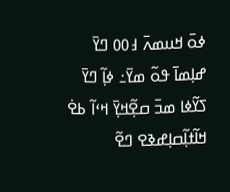ߦߋ߫ ߞߎߘߍ߫ ߃߀߀ ߣߌ߫ ߝߊ߲ߘߊ߫ ߟߋ߬ ߘߌ߫߸ ߦߊ߲߬ ߣߌ߫ ߖߌ߬ߦߊ ߘߏ߫ ߛߐ߲߬ߞߌ߲߫ ߞߵߊ߬ ߕߐ߭ ߞߊ߬ߙߊ߲߬ߛߊ߲ߝߢߐ ߣߐ߬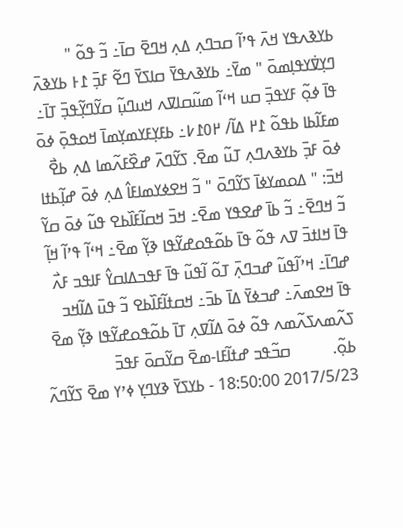ߕߌߢߍߟߌ ߞߍ߫ ߟߴߊ߬ ߛߏߣߍ߲ ߡߍ߲ ߞߣߐ߫ ߛߊ߫߸ ߏ߬ ߟߋ߬ " ߣߌ߲ߜ߭ߌߟߊ߲ߘߋ߫ " ߘߌ߫߸ ߕߌߢߍߟߌ߫ ߛߊߖߌ߫ ߣߐ߬ ߓߏ߲߫ ߁߅ ߕߌߢߍ߫ ߟߊ߫ ߦߋ߲߬ ߓߌߟߏ߲߫ ߛߎ ߞߵߊ߬ ߘߎ߬ߛߊߜߍ ߞߎߣߎ߲߬ ߛߌ߬ߣߌ߲߬ߟߏ߲߫ ߠߊ߫߸ ߘߓߊ߬ߕߊ ߕߟߋ߬ ߁߂ ߡߊ߬/ ߂߀߁߇߸ ߕߓߌ߲ߓߌߘߌ߲ߘߊ߫ ߞߋߟߋ߲߫ ߦߋ߫ ߦߋ߫ ߓߏ߲߫ ߕߌߢߍߣߍ߲ ߠߎ߬ ߘߐ߫. ߖߌ߬ߣߍ߫ ߝߐ߰ߓߍ߬ߘߊ ߡߍ߲ ߕߐ߯ ߞߏ߫: " ߡߋߘߌߦߊ߫ ߖߌ߬ߣߋ߫ " ߏ߬ ߞߐߦߌߘߊߓߊ߮ ߡߍ߲ ߦߋ߫ ߝߊ߲߬ߕߙߊ ߏ߬ ߞߣߐ߫߸ ߏ߬ ߕߊ߫ ߝߐߟߌ ߘߐ߫߸ ߞߏ߫ ߞߛߊ߬ߓߊ߰ߕߐ ߟߎ߬ ߦߋ߫ ߛߌ߬ ߟߊ߫ ߞߊߙߏ߫ ߜߍ ߟߋ߬ ߟߊ߫ ߕߋ߬ߟߋߝߌ߬ߟߊ ߢߌ߲߬ ߘߐ߫߸ ߞߵߊ߬ ߟߴߊ߬ ߞߊ߲߬ ߝߣߊ߫߸ ߞߴߊ߬ߟߎ߬ ߝߏߣߍ߲߫ ߠߋ߬ ߊ߬ߟߎ߬ ߟߊ߫ ߓߟߏߡߊߛߌ߮ ߓߊߟߏ ߓߍ߯ ߟߊ߫ ߞߐߘߍ߫߸ ߝߏߦߌ߫ ߡߊ߫ ߕߏ߫߸ ߞߛߙߊ߬ߓߊ߰ߕߐ ߏ߬ ߟߎ߫ ߡߊ߬ߞߏ ߖߍ߬ߘߍߖߍ߬ߘߍ ߟߋ߬ ߦߋ߫ ߡߊ߬ߜߍ߲ ߠߊ߫ ߕߋ߬ߟߋߝߌ߬ߟߊ ߢߌ߲߬ ߘߐ߫ ߕߋ߲߬.          ߛߏ߬ߟߏ ߝߙߊ߬ߓߊ-ߘߐ߫ ߛߌ߬ߛߋ߫ ߓߟߏ߫
2017/5/23 18:50:00 - ߕߌߖߌ߫ ߢߌߣߌ߲ ߦߴߌ ߘߐ߫ ߖߌ߬ߣߍ߬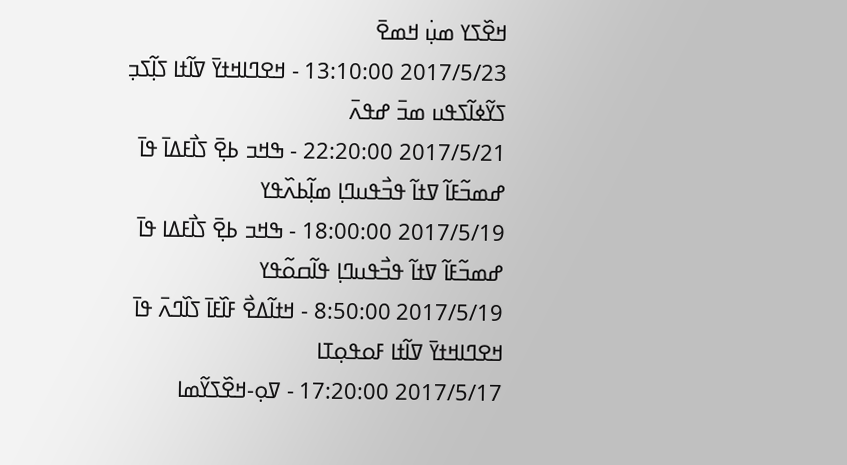ߞߐ߰ߖߌ ߘߎ߲߭ ߞߘߐ߫
2017/5/23 13:10:00 - ߞߐߣߊߞߙߌ߫ ߜߊ߬ߙߊ ߖߊ߲߬ߖߏ߲ ߖߌ߬ߦߊ߬ߖߟߎ ߘߏ߫ ߝߟߍ߫
2017/5/21 22:20:00 - ߒߞߏ ߕߐ߲߫ ߖߊ߯ߓߡߊ߫ ߟߊ߫ ߝߘߏ߬ߓߊ߬ ߜߙߊ߬ ߟߏ߯ߟߎߣߊ߲ ߘߊ߲߬ߕߍ߰ߟߌ
2017/5/19 18:00:00 - ߒߞߏ ߕߐ߲߫ ߖߊ߯ߓߡߊ ߟߊ߫ ߝߘߏ߬ߓߊ߬ ߜߙߊ߬ ߟߏ߯ߟߎߣߊ߲ ߟߊ߬ߛߋ߬ߟߌ
2017/5/19 8:50:00 - ߞߙߊ߬ߡߐ߯ ߓߊ߰ߓߊ߫ ߖߊ߰ߣߍ߫ ߟߊ߫ ߞߐߣߊߞߙߌ߫ ߜߊ߬ߙߊ ߓߋߟߋ߲ߠߊ
2017/5/17 17:20:00 - ߜߋ߲-ߞߐ߰ߖߌ߬ߘߊ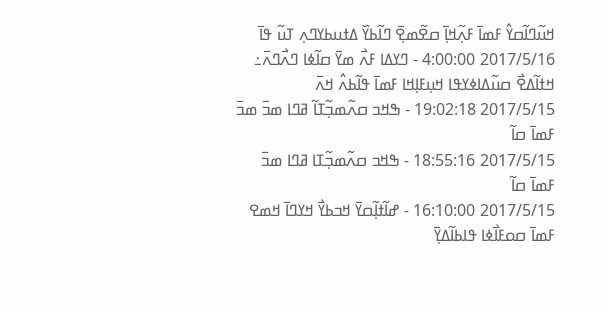ߞߎ߬ߣߊ߬ߛߌ߮ ߓߘߊ߫ ߓߍ߲߬ߞߊ߲߫ ߛߐ߬ߘߐ߲߫ ߣߊ߬ߕߌ߰ ߡߙߎߕߌߣߍ߲ ߠߎ߬ ߟߊ߫
2017/5/16 4:00:00 - ߣߌߡߊ ߓߍ߯ ߘߌ߫ ߛߊ߬ߦߊ ߣߍ߯ߣߍ߫߸ ߞߙߊ߬ߡߐ߯ ߛߎ߬ߡߊߦߌߟߊ ߞߎ߲ߓߊ߲ߞߊ ߓߘߊ߫ ߟߊ߬ߕߍ߮ ߞߍ߫
2017/5/15 19:02:18 - ߒߞߏ ߛߍ߬ߘߏ߲߬ߠߊ߬ ߥߣߊ ߘߏ߫ ߘߏ߫ ߓߘߊ߫ ߛߊ߬
2017/5/15 18:55:16 - ߒߞߏ ߛߍ߬ߘߏ߲߬ߠߊ ߥߣߊ ߘߏ߫ ߓߘߊ߫ ߛߊ߬
2017/5/15 16:10:00 - ߝߊ߬ߙߊ߲߬ߛߌ߫ ߞߏߕߌ߯ ߞߌߣߊ߫ ߞߘߐ ߓߘߊ߫ ߛߋߓߊ߯ߦߊ ߟߊߕߊ߬ߡߌ߲߫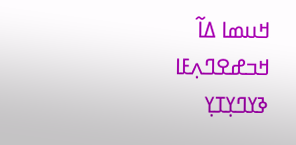ߞߎߘߊ ߡߊ߬
ߞߏߝߐߣߍ߲ߓߊ
ߢߌߣߌ߲ߠߌ߲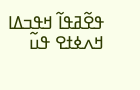ߟߐ߬ߥߟߊ߬ ߞߟߏߡߊ
ߞߍߦߙߐ ߟߎ߬